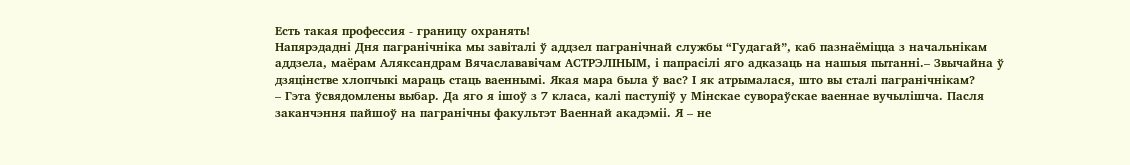Есть такая профессия - границу охранять!
Напярэдадні Дня пагранічніка мы завіталі ў аддзел пагранічнай службы “Гудагай”, каб пазнаёміцца з начальнікам аддзела, маёрам Аляксандрам Вячаслававічам АСТРЭЛІНЫМ, і папрасілі яго адказаць на нашыя пытанні.– Звычайна ў дзяцінстве хлопчыкі мараць стаць ваеннымі. Якая мара была ў вас? І як атрымалася, што вы сталі пагранічнікам?
– Гэта ўсвядомлены выбар. Да яго я ішоў з 7 класа, калі паступіў у Мінскае сувораўскае ваеннае вучылішча. Пасля заканчэння пайшоў на пагранічны факультэт Ваеннай акадэміі. Я – не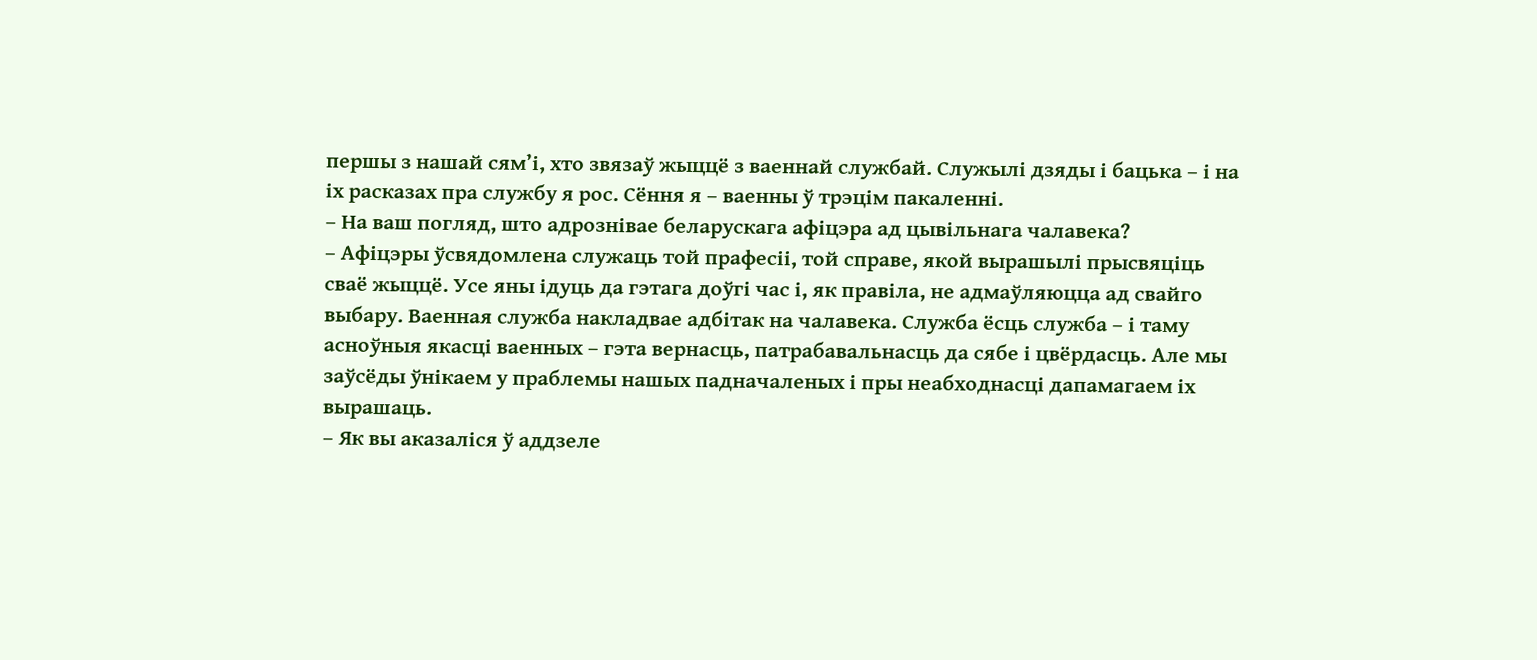першы з нашай сям’і, хто звязаў жыццё з ваеннай службай. Служылі дзяды і бацька – і на іх расказах пра службу я рос. Сёння я – ваенны ў трэцім пакаленні.
– На ваш погляд, што адрознівае беларускага афіцэра ад цывільнага чалавека?
– Афіцэры ўсвядомлена служаць той прафесіі, той справе, якой вырашылі прысвяціць сваё жыццё. Усе яны ідуць да гэтага доўгі час і, як правіла, не адмаўляюцца ад свайго выбару. Ваенная служба накладвае адбітак на чалавека. Служба ёсць служба – і таму асноўныя якасці ваенных – гэта вернасць, патрабавальнасць да сябе і цвёрдасць. Але мы заўсёды ўнікаем у праблемы нашых падначаленых і пры неабходнасці дапамагаем іх вырашаць.
– Як вы аказаліся ў аддзеле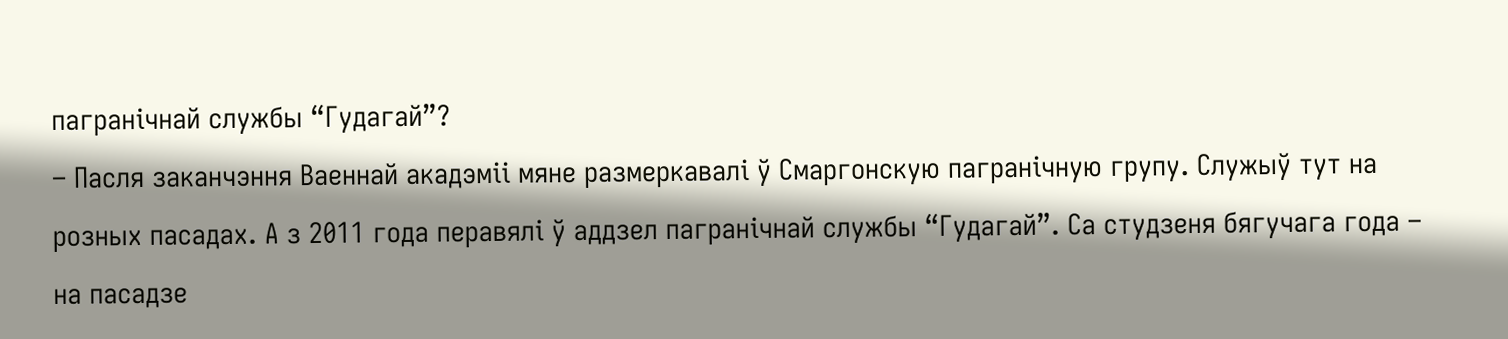пагранічнай службы “Гудагай”?
– Пасля заканчэння Ваеннай акадэміі мяне размеркавалі ў Смаргонскую пагранічную групу. Служыў тут на розных пасадах. А з 2011 года перавялі ў аддзел пагранічнай службы “Гудагай”. Са студзеня бягучага года – на пасадзе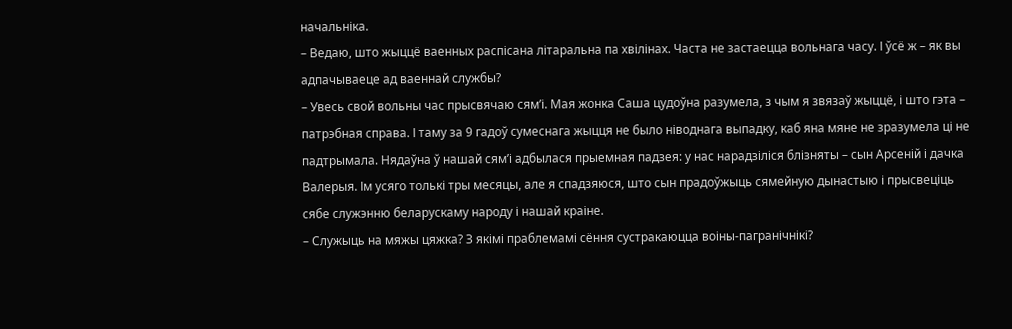начальніка.
– Ведаю, што жыццё ваенных распісана літаральна па хвілінах. Часта не застаецца вольнага часу. І ўсё ж – як вы адпачываеце ад ваеннай службы?
– Увесь свой вольны час прысвячаю сям’і. Мая жонка Саша цудоўна разумела, з чым я звязаў жыццё, і што гэта – патрэбная справа. І таму за 9 гадоў сумеснага жыцця не было ніводнага выпадку, каб яна мяне не зразумела ці не падтрымала. Нядаўна ў нашай сям’і адбылася прыемная падзея: у нас нарадзіліся блізняты – сын Арсеній і дачка Валерыя. Ім усяго толькі тры месяцы, але я спадзяюся, што сын прадоўжыць сямейную дынастыю і прысвеціць сябе служэнню беларускаму народу і нашай краіне.
– Служыць на мяжы цяжка? З якімі праблемамі сёння сустракаюцца воіны-пагранічнікі?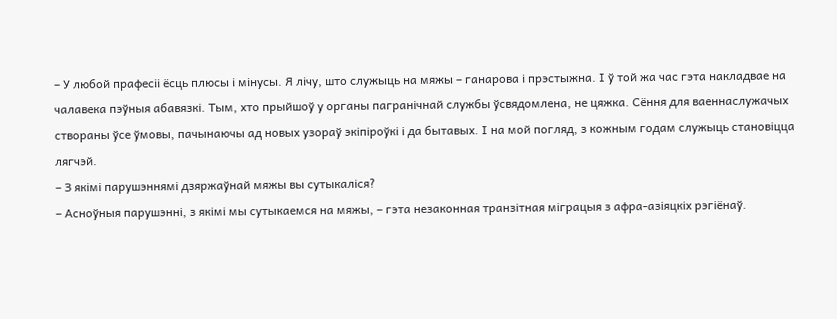– У любой прафесіі ёсць плюсы і мінусы. Я лічу, што служыць на мяжы – ганарова і прэстыжна. І ў той жа час гэта накладвае на чалавека пэўныя абавязкі. Тым, хто прыйшоў у органы пагранічнай службы ўсвядомлена, не цяжка. Сёння для ваеннаслужачых створаны ўсе ўмовы, пачынаючы ад новых узораў экіпіроўкі і да бытавых. І на мой погляд, з кожным годам служыць становіцца лягчэй.
– З якімі парушэннямі дзяржаўнай мяжы вы сутыкаліся?
– Асноўныя парушэнні, з якімі мы сутыкаемся на мяжы, – гэта незаконная транзітная міграцыя з афра-азіяцкіх рэгіёнаў.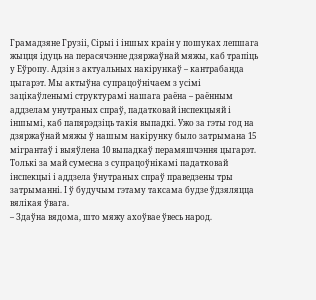Грамадзяне Грузіі, Сірыі і іншых краін у пошуках лепшага жыцця ідуць на перасячэнне дзяржаўнай мяжы, каб трапіць у Еўропу. Адзін з актуальных накірункаў – кантрабанда цыгарэт. Мы актыўна супрацоўнічаем з усімі зацікаўленымі структурамі нашага раёна – раённым аддзелам унутраных спраў, падатковай інспекцыяй і іншымі, каб папярэдзіць такія выпадкі. Ужо за гэты год на дзяржаўнай мяжы ў нашым накірунку было затрымана 15 мігрантаў і выяўлена 10 выпадкаў перамяшчэння цыгарэт. Толькі за май сумесна з супрацоўнікамі падатковай інспекцыі і аддзела ўнутраных спраў праведзены тры затрыманні. І ў будучым гэтаму таксама будзе ўдзяляцца вялікая ўвага.
– Здаўна вядома, што мяжу ахоўвае ўвесь народ.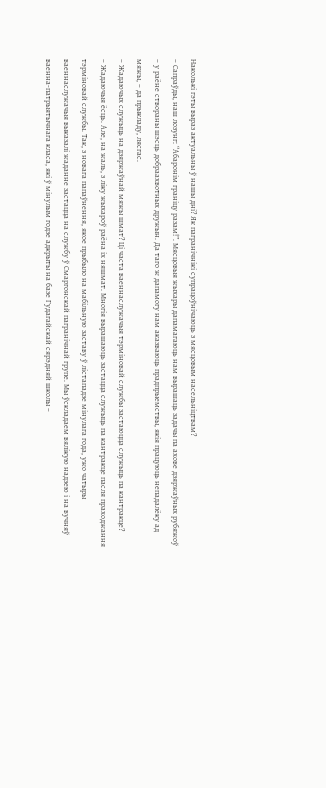Наколькі гэты выраз актуальны ў нашы дні? Як пагранічнікі супрацоўнічаюць з мясцовым насельніцтвам?
– Сапраўды, наш лозунг: “Абаронім граніцу разам!”. Мясцовыя жыхары дапамагаюць нам вырашаць задачы па ахове дзяржаўных рубяжоў – у раёне створаны шэсць добраахвотных дружын. Да таго ж дапамогу нам аказваюць прадпрыемствы, якія працуюць непадалёку ад мяжы, – да прыкладу, лясгас.
– Жадаючых служыць на дзяржаўнай мяжы шмат? Ці часта ваеннаслужачыя тэрміновай службы застаюцца служыць па кантракце?
– Жадаючыя ёсць. Але, на жаль, з ліку жыхароў раёна іх няшмат. Многія вырашаюць застацца служыць па кантракце пасля праходжання тэрміновай службы. Так, з новага папаўнення, якое прыбыло на мабільную заставу ў лістападзе мінулага года, ужо чатыры ваеннаслужачыя выказалі жаданне застацца на службу ў Смаргонскай пагранічнай групе. Мы ўскладаем вялікую надзею і на вучняў ваенна-патрыятычнага класа, які ў мінулым годзе адкрыты на базе Гудагайскай сярэдняй школы –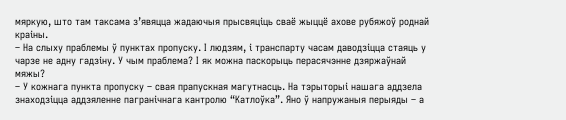мяркую, што там таксама з’явяцца жадаючыя прысвяціць сваё жыццё ахове рубяжоў роднай краіны.
– На слыху праблемы ў пунктах пропуску. І людзям, і транспарту часам даводзіцца стаяць у чарзе не адну гадзіну. У чым праблема? І як можна паскорыць перасячэнне дзяржаўнай мяжы?
– У кожнага пункта пропуску – свая прапускная магутнасць. На тэрыторыі нашага аддзела знаходзіцца аддзяленне пагранічнага кантролю “Катлоўка”. Яно ў напружаныя перыяды – а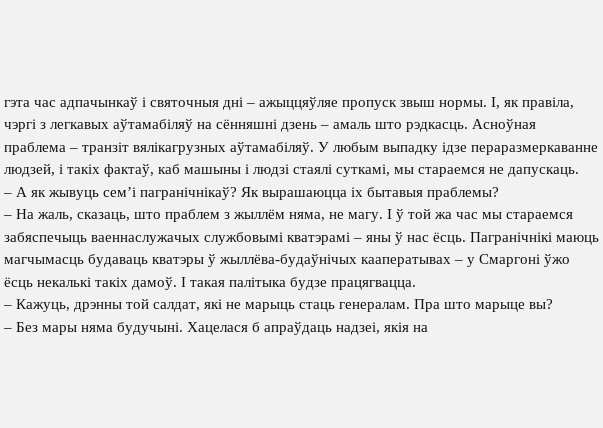гэта час адпачынкаў і святочныя дні – ажыццяўляе пропуск звыш нормы. І, як правіла, чэргі з легкавых аўтамабіляў на сённяшні дзень – амаль што рэдкасць. Асноўная праблема – транзіт вялікагрузных аўтамабіляў. У любым выпадку ідзе пераразмеркаванне людзей, і такіх фактаў, каб машыны і людзі стаялі суткамі, мы стараемся не дапускаць.
– А як жывуць сем’і пагранічнікаў? Як вырашаюцца іх бытавыя праблемы?
– На жаль, сказаць, што праблем з жыллём няма, не магу. І ў той жа час мы стараемся забяспечыць ваеннаслужачых службовымі кватэрамі – яны ў нас ёсць. Пагранічнікі маюць магчымасць будаваць кватэры ў жыллёва-будаўнічых кааператывах – у Смаргоні ўжо ёсць некалькі такіх дамоў. І такая палітыка будзе працягвацца.
– Кажуць, дрэнны той салдат, які не марыць стаць генералам. Пра што марыце вы?
– Без мары няма будучыні. Хацелася б апраўдаць надзеі, якія на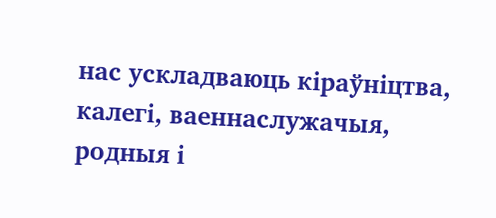нас ускладваюць кіраўніцтва, калегі, ваеннаслужачыя, родныя і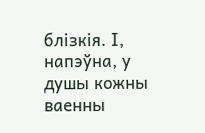блізкія. І, напэўна, у душы кожны ваенны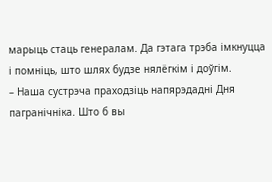марыць стаць генералам. Да гэтага трэба імкнуцца і помніць, што шлях будзе нялёгкім і доўгім.
– Наша сустрэча праходзіць напярэдадні Дня пагранічніка. Што б вы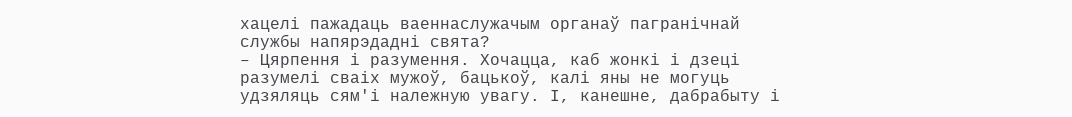хацелі пажадаць ваеннаслужачым органаў пагранічнай службы напярэдадні свята?
– Цярпення і разумення. Хочацца, каб жонкі і дзеці разумелі сваіх мужоў, бацькоў, калі яны не могуць удзяляць сям'і належную увагу. І, канешне, дабрабыту і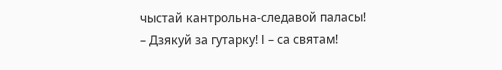чыстай кантрольна-следавой паласы!
– Дзякуй за гутарку! І – са святам!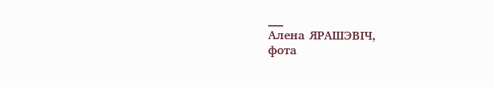___
Алена ЯРАШЭВІЧ,
фота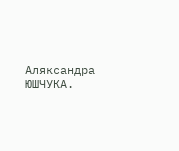Аляксандра ЮШЧУКА.